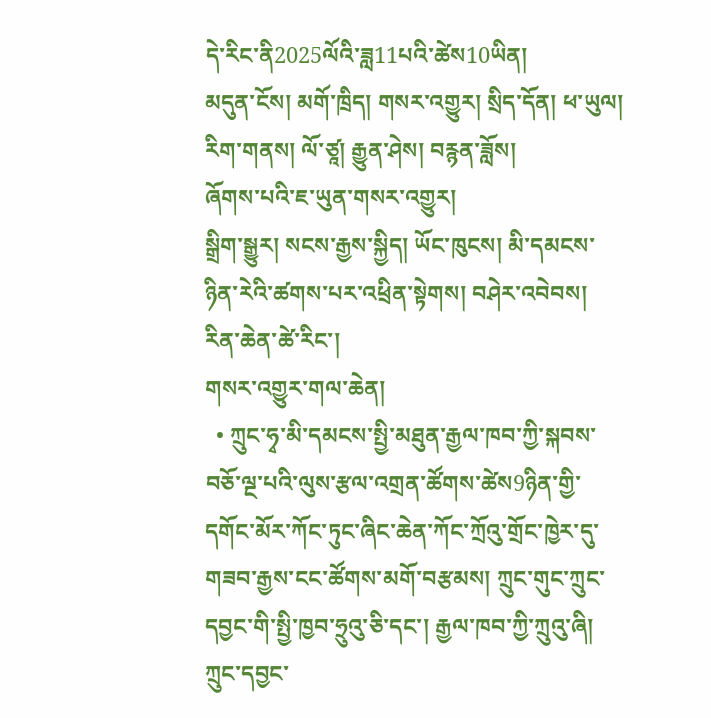དེ་རིང་ནི2025ལོའི་ཟླ11པའི་ཚེས10ཡིན།
མདུན་ངོས། མགོ་ཁྲིད། གསར་འགྱུར། སྲིད་དོན། ཕ་ཡུལ། རིག་གནས། ལོ་ཙཱ། རྒྱུན་ཤེས། བརྙན་ཟློས།
ཞོགས་པའི་ཇ་ཡུན་གསར་འགྱུར།
སྒྲིག་སྒྱུར། སངས་རྒྱས་སྐྱིད། ཡོང་ཁུངས། མི་དམངས་ཉིན་རེའི་ཚགས་པར་འཕྲིན་སྟེགས། བཤེར་འབེབས། རིན་ཆེན་ཚེ་རིང་།
གསར་འགྱུར་གལ་ཆེན།
  • ཀྲུང་ཧྭ་མི་དམངས་སྤྱི་མཐུན་རྒྱལ་ཁབ་ཀྱི་སྐབས་བཅོ་ལྔ་པའི་ལུས་རྩལ་འགྲན་ཚོགས་ཚེས9ཉིན་གྱི་དགོང་མོར་ཀོང་ཏུང་ཞིང་ཆེན་ཀོང་ཀྲོའུ་གྲོང་ཁྱེར་དུ་གཟབ་རྒྱས་ངང་ཚོགས་མགོ་བརྩམས། ཀྲུང་གུང་ཀྲུང་དབྱང་གི་སྤྱི་ཁྱབ་ཧྲུའུ་ཅི་དང་། རྒྱལ་ཁབ་ཀྱི་ཀྲུའུ་ཞི། ཀྲུང་དབྱང་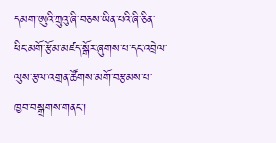དམག་ཨུའི་ཀྲུའུ་ཞི་བཅས་ཡིན་པའི་ཞི་ཅིན་ཕིང་མགོ་རྩོམ་མཛད་སྒོར་ཞུགས་པ་དང་འབྲེལ་ལུས་རྩལ་འགྲན་ཚོགས་མགོ་བརྩམས་པ་ཁྱབ་བསྒྲགས་གནང་།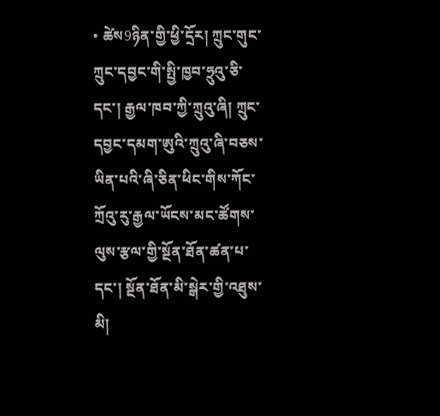• ཚེས9ཉིན་གྱི་ཕྱི་དྲོར། ཀྲུང་གུང་ཀྲུང་དབྱང་གི་སྤྱི་ཁྱབ་ཧྲུའུ་ཅི་དང་། རྒྱལ་ཁབ་ཀྱི་ཀྲུའུ་ཞི། ཀྲུང་དབྱང་དམག་ཨུའི་ཀྲུའུ་ཞི་བཅས་ཡིན་པའི་ཞི་ཅིན་ཕིང་གིས་ཀོང་ཀྲོའུ་རུ་རྒྱལ་ཡོངས་མང་ཚོགས་ལུས་རྩལ་གྱི་སྔོན་ཐོན་ཚན་པ་དང་། སྔོན་ཐོན་མི་སྒེར་གྱི་འཐུས་མི།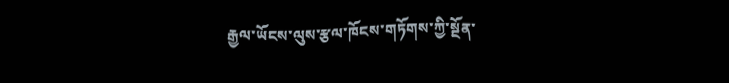རྒྱལ་ཡོངས་ལུས་རྩལ་ཁོངས་གཏོགས་ཀྱི་སྔོན་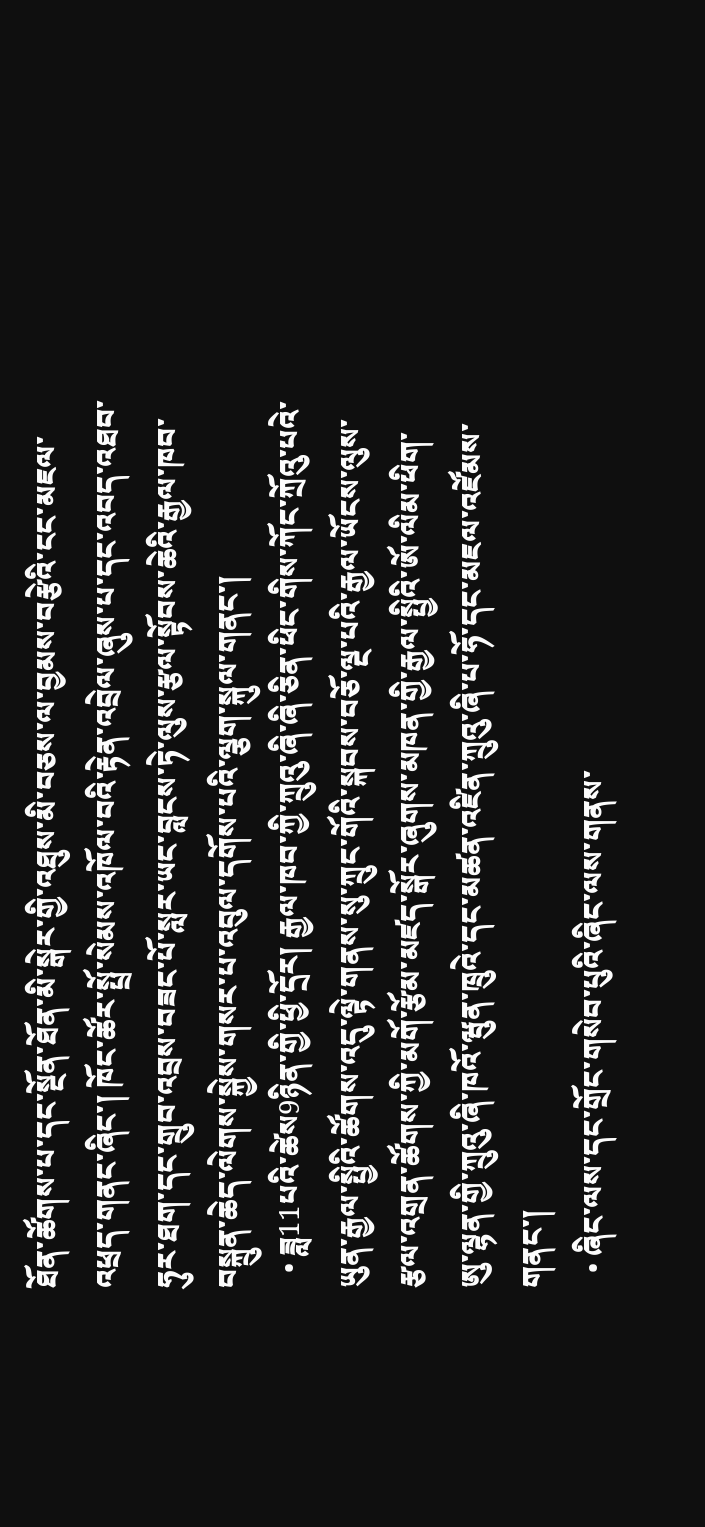ཐོན་ཚོགས་པ་དང་སྔོན་ཐོན་མི་སྒེར་གྱི་འཐུས་མི་བཅས་ལ་བྱམས་བརྩེའི་ངང་མཇལ་འཕྲད་གནང་ཞིང་། ཁོང་ཚོར་སྤྲོ་སེམས་འཁོལ་བའི་རྟེན་འབྲེལ་ཞུས་པ་དང་འབད་འཐབ་ཧུར་ཐག་དང་གྲུབ་འབྲས་བཟང་པོ་སླར་ཡང་བླངས་ཏེ་ལུས་རྩལ་སྟོབས་ཆེའི་རྒྱལ་ཁབ་བསྐྲུན་ཆེད་ལེགས་སྐྱེས་གསར་པ་འབུལ་དགོས་པའི་ལྕག་སྐུལ་གནང་།
  • ཟླ11པའི་ཚེས9ཉིན་གྱི་ཕྱི་དྲོར། རྒྱལ་ཁབ་ཀྱི་ཀྲུའུ་ཞི་ཞི་ཅིན་ཕིང་གིས་ཀོང་ཀྲོའུ་པའེ་ཡུན་རྒྱལ་སྤྱིའི་ཚོགས་འདུ་ལྟེ་གནས་སུ་ཀྲུང་གོའི་སྐབས་བཅོ་ལྔ་པའི་རྒྱལ་ཡོངས་ལུས་རྩལ་འགྲན་ཚོགས་ཀྱི་མགོ་རྩོམ་མཛད་སྒོར་ཞུགས་མཁན་གྱི་རྒྱལ་སྤྱིའི་ཨོ་ལིམ་ཕིག་ཨུ་ལྷན་གྱི་ཀྲུའུ་ཞི་ཁའོ་ཝུན་ཁྲུའེ་དང་མཚན་འཛིན་ཀྲུའུ་ཞི་པ་ཧོ་དང་མཇལ་འཛོམས་གནང་།
  • ཞིང་ལས་དང་གྲོང་གསེབ་པུའི་ཞིང་ལས་གནས་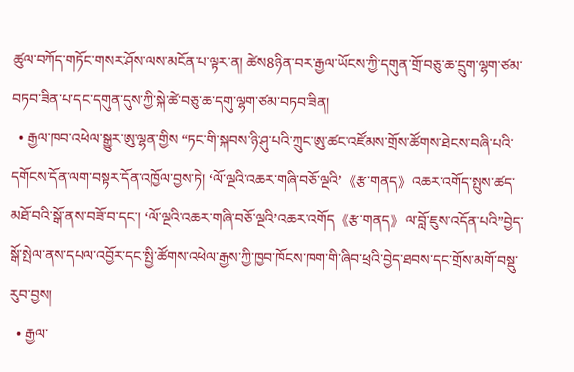ཚུལ་བཀོད་གཏོང་གསར་ཤོས་ལས་མངོན་པ་ལྟར་ན། ཚེས8ཉིན་བར་རྒྱལ་ཡོངས་ཀྱི་དགུན་གྲོ་བཅུ་ཆ་དྲུག་ལྷག་ཙམ་བཏབ་ཟིན་པ་དང་དགུན་དུས་ཀྱི་སྐེ་ཚེ་བཅུ་ཆ་དགུ་ལྷག་ཙམ་བཏབ་ཟིན།
  • རྒྱལ་ཁབ་འཕེལ་སྒྱུར་ཨུ་ལྷན་གྱིས “ཏང་གི་སྐབས་ཉི་ཤུ་པའི་ཀྲུང་ཨུ་ཚང་འཛོམས་གྲོས་ཚོགས་ཐེངས་བཞི་པའི་དགོངས་དོན་ལག་བསྟར་དོན་འཁྱོལ་བྱས་ཏེ། ‘ལོ་ལྔའི་འཆར་གཞི་བཅོ་ལྔའི’《རྩ་གནད》འཆར་འགོད་སྤུས་ཚད་མཐོ་བའི་སྒོ་ནས་བཟོ་བ་དང་། ‘ལོ་ལྔའི་འཆར་གཞི་བཅོ་ལྔའི’འཆར་འགོད《རྩ་གནད》ལ་བློ་ཇུས་འདོན་པའི”བྱེད་སྒོ་སྤེལ་ནས་དཔལ་འབྱོར་དང་སྤྱི་ཚོགས་འཕེལ་རྒྱས་ཀྱི་ཁྱབ་ཁོངས་ཁག་གི་ཞིབ་ཕྲའི་བྱེད་ཐབས་དང་གྲོས་མགོ་བསྡུ་རུབ་བྱས།
  • རྒྱལ་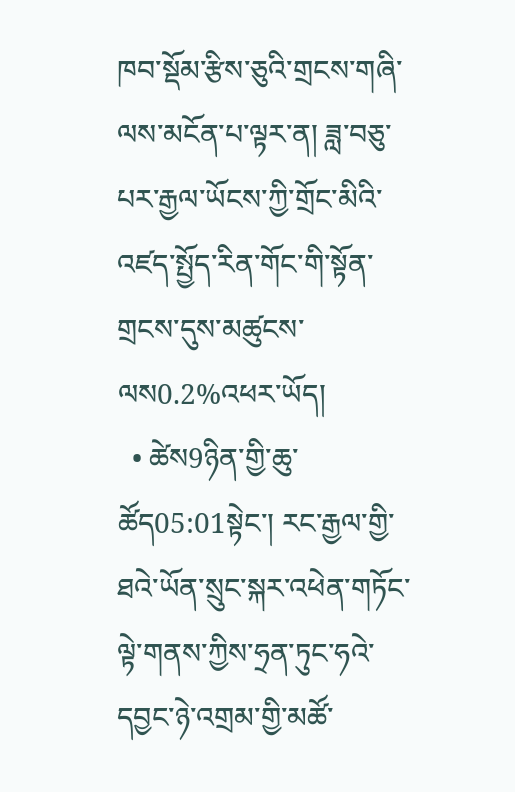ཁབ་སྡོམ་རྩིས་ཅུའི་གྲངས་གཞི་ལས་མངོན་པ་ལྟར་ན། ཟླ་བཅུ་པར་རྒྱལ་ཡོངས་ཀྱི་གྲོང་མིའི་འཛད་སྤྱོད་རིན་གོང་གི་སྟོན་གྲངས་དུས་མཚུངས་ལས0.2%འཕར་ཡོད།
  • ཚེས9ཉིན་གྱི་ཆུ་ཚོད05:01སྟེང་། རང་རྒྱལ་གྱི་ཐའེ་ཡོན་སྲུང་སྐར་འཕེན་གཏོང་ལྟེ་གནས་ཀྱིས་ཧྲན་ཏུང་ཧའེ་དབྱང་ཉེ་འགྲམ་གྱི་མཚོ་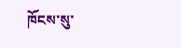ཁོངས་སུ་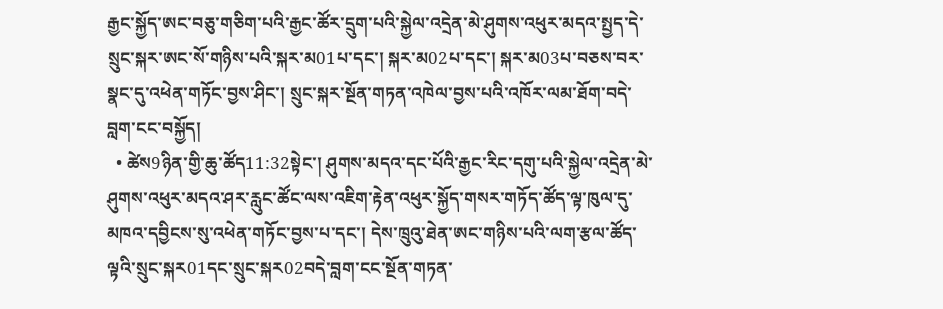རྒྱང་སྐྱོད་ཨང་བཅུ་གཅིག་པའི་རྒྱང་ཚོར་དྲུག་པའི་སྐྱེལ་འདྲེན་མེ་ཤུགས་འཕུར་མདའ་སྤྱད་དེ་སྲུང་སྐར་ཨང་སོ་གཉིས་པའི་སྐར་མ01པ་དང་། སྐར་མ02པ་དང་། སྐར་མ03པ་བཅས་བར་སྣང་དུ་འཕེན་གཏོང་བྱས་ཤིང་། སྲུང་སྐར་སྔོན་གཏན་འཁེལ་བྱས་པའི་འཁོར་ལམ་ཐོག་བདེ་བླག་ངང་བསྐྱོད།
  • ཚེས9ཉིན་གྱི་ཆུ་ཚོད11:32སྟེང་། ཤུགས་མདའ་དང་པོའི་རྒྱང་རིང་དགུ་པའི་སྐྱེལ་འདྲེན་མེ་ཤུགས་འཕུར་མདའ་ཤར་རླུང་ཚོང་ལས་འཇིག་རྟེན་འཕུར་སྐྱོད་གསར་གཏོད་ཚོད་ལྟ་ཁུལ་དུ་མཁའ་དབྱིངས་སུ་འཕེན་གཏོང་བྱས་པ་དང་། དེས་ཁྲུའུ་ཐེན་ཨང་གཉིས་པའི་ལག་རྩལ་ཚོད་ལྟའི་སྲུང་སྐར01དང་སྲུང་སྐར02བདེ་བླག་ངང་སྔོན་གཏན་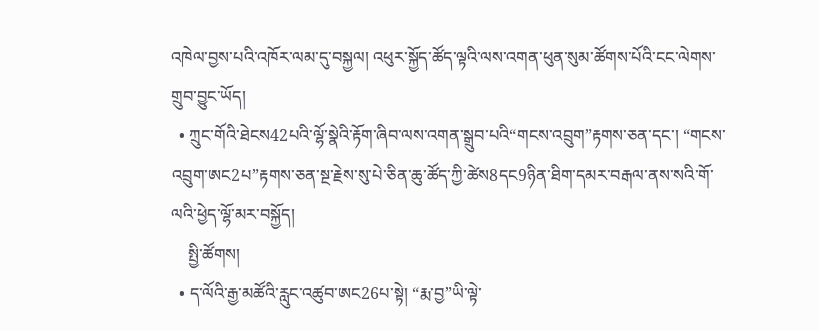འཁེལ་བྱས་པའི་འཁོར་ལམ་དུ་བསྐྱལ། འཕུར་སྐྱོད་ཚོད་ལྟའི་ལས་འགན་ཕུན་སུམ་ཚོགས་པོའི་ངང་ལེགས་གྲུབ་བྱུང་ཡོད།
  • ཀྲུང་གོའི་ཐེངས42པའི་ལྷོ་སྣེའི་རྟོག་ཞིབ་ལས་འགན་སྒྲུབ་པའི“གངས་འབྲུག”རྟགས་ཅན་དང་། “གངས་འབྲུག་ཨང2པ”རྟགས་ཅན་སྔ་རྗེས་སུ་པེ་ཅིན་ཆུ་ཚོད་ཀྱི་ཚེས8དང9ཉིན་ཐིག་དམར་བརྒལ་ནས་སའི་གོ་ལའི་ཕྱེད་ལྷོ་མར་བསྐྱོད།
    སྤྱི་ཚོགས།
  • ད་ལོའི་རྒྱ་མཚོའི་རླུང་འཚུབ་ཨང26པ་སྟེ། “རྨ་བྱ”ཡི་ལྟེ་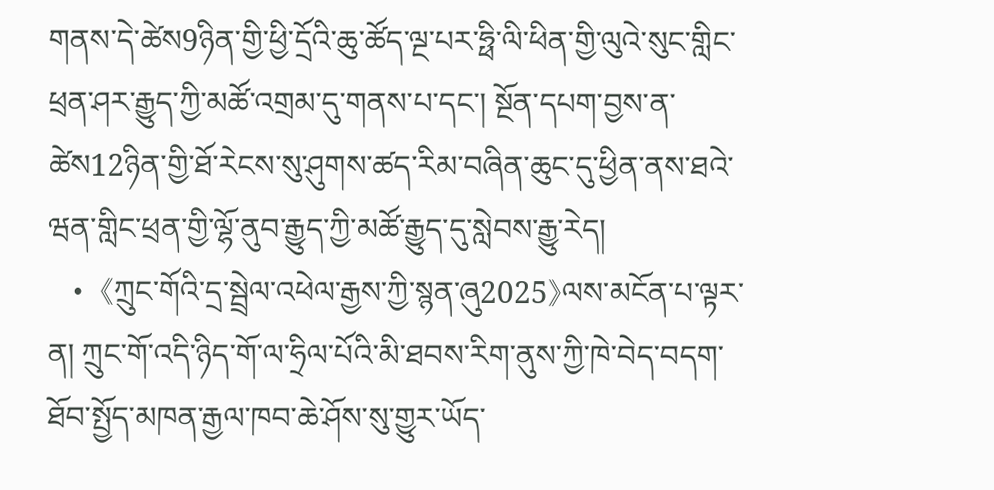གནས་དེ་ཚེས9ཉིན་གྱི་ཕྱི་དྲོའི་ཆུ་ཚོད་ལྔ་པར་ཧྥི་ལི་ཕིན་གྱི་ལུའེ་སུང་གླིང་ཕྲན་ཤར་རྒྱུད་ཀྱི་མཚོ་འགྲམ་དུ་གནས་པ་དང་། སྔོན་དཔག་བྱས་ན་ཚེས12ཉིན་གྱི་ཐོ་རེངས་སུ་ཤུགས་ཚད་རིམ་བཞིན་ཆུང་དུ་ཕྱིན་ནས་ཐའེ་ཝན་གླིང་ཕྲན་གྱི་ལྷོ་ནུབ་རྒྱུད་ཀྱི་མཚོ་རྒྱུད་དུ་སླེབས་རྒྱུ་རེད།
  • 《ཀྲུང་གོའི་དྲ་སྦྲེལ་འཕེལ་རྒྱས་ཀྱི་སྙན་ཞུ2025》ལས་མངོན་པ་ལྟར་ན། ཀྲུང་གོ་འདི་ཉིད་གོ་ལ་ཧྲིལ་པོའི་མི་ཐབས་རིག་ནུས་ཀྱི་ཁེ་བེད་བདག་ཐོབ་སྤྱོད་མཁན་རྒྱལ་ཁབ་ཆེ་ཤོས་སུ་གྱུར་ཡོད་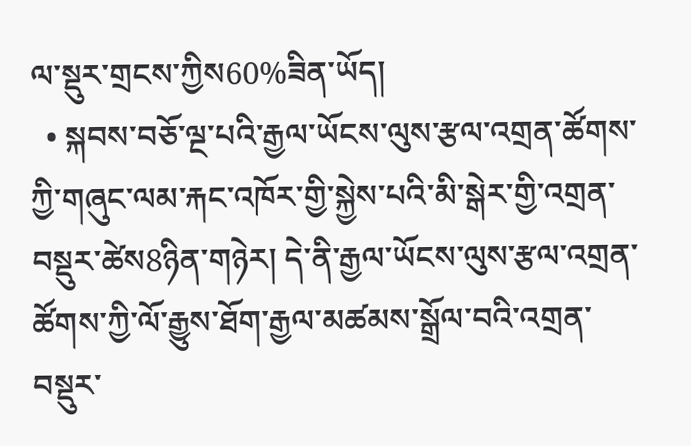ལ་སྡུར་གྲངས་ཀྱིས60%ཟིན་ཡོད།
  • སྐབས་བཅོ་ལྔ་པའི་རྒྱལ་ཡོངས་ལུས་རྩལ་འགྲན་ཚོགས་ཀྱི་གཞུང་ལམ་རྐང་འཁོར་གྱི་སྐྱེས་པའི་མི་སྒེར་གྱི་འགྲན་བསྡུར་ཚེས8ཉིན་གཉེར། དེ་ནི་རྒྱལ་ཡོངས་ལུས་རྩལ་འགྲན་ཚོགས་ཀྱི་ལོ་རྒྱུས་ཐོག་རྒྱལ་མཚམས་སྒྲོལ་བའི་འགྲན་བསྡུར་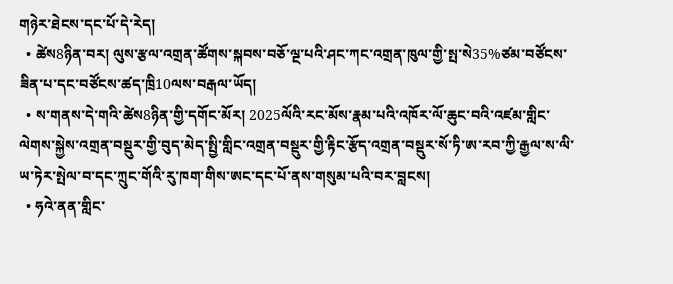གཉེར་ཐེངས་དང་པོ་དེ་རེད།
  • ཚེས8ཉིན་བར། ལུས་རྩལ་འགྲན་ཚོགས་སྐབས་བཅོ་ལྔ་པའི་ཤང་ཀང་འགྲན་ཁུལ་གྱི་སྤ་སེ35%ཙམ་བཙོངས་ཟིན་པ་དང་བཙོངས་ཚད་ཁྲི10ལས་བརྒལ་ཡོད།
  • ས་གནས་དེ་གའི་ཚེས8ཉིན་གྱི་དགོང་མོར། 2025ལོའི་རང་མོས་རྣམ་པའི་འཁོར་ལོ་ཆུང་བའི་འཛམ་གླིང་ལེགས་སྐྱེས་འགྲན་བསྡུར་གྱི་བུད་མེད་སྤྱི་གླིང་འགྲན་བསྡུར་གྱི་རྟིང་རྩོད་འགྲན་བསྡུར་སོ་ཏི་ཨ་རབ་ཀྱི་རྒྱལ་ས་ལི་ཡ་ཏེར་སྤེལ་བ་དང་ཀྲུང་གོའི་རུ་ཁག་གིས་ཨང་དང་པོ་ནས་གསུམ་པའི་བར་བླངས།
  • ཧའེ་ནན་གླིང་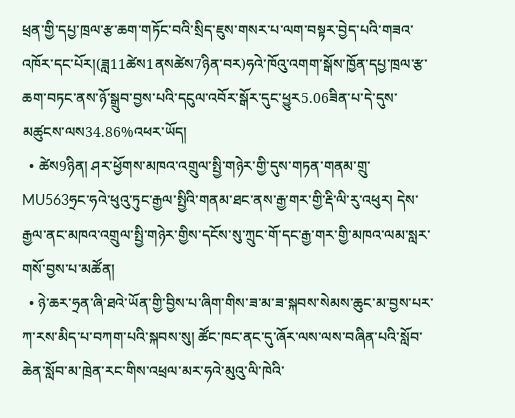ཕྲན་གྱི་དཔྱ་ཁྲལ་རྩ་ཆག་གཏོང་བའི་སྲིད་ཇུས་གསར་པ་ལག་བསྟར་བྱེད་པའི་གཟའ་འཁོར་དང་པོར།(ཟླ11ཚེས1ནསཚེས7ཉིན་བར)ཧའེ་ཁོའུ་འགག་སྒོས་ཁྱོན་དཔྱ་ཁྲལ་རྩ་ཆག་བཏང་ནས་ཉོ་སྒྲུབ་བྱས་པའི་དངུལ་འབོར་སྒོར་དུང་ཕྱུར5.06ཟིན་པ་དེ་དུས་མཚུངས་ལས34.86%འཕར་ཡོད།
  • ཚེས9ཉིན། ཤར་ཕྱོགས་མཁའ་འགྲུལ་སྤྱི་གཉེར་གྱི་དུས་གཏན་གནམ་གྲུ་MU563ཧྲང་ཧའེ་ཕུའུ་ཏུང་རྒྱལ་སྤྱིའི་གནམ་ཐང་ནས་རྒྱ་གར་གྱི་རྡི་ལི་རུ་འཕུར། དེས་རྒྱལ་ནང་མཁའ་འགྲུལ་སྤྱི་གཉེར་གྱིས་དངོས་སུ་ཀྲུང་གོ་དང་རྒྱ་གར་གྱི་མཁའ་ལམ་སླར་གསོ་བྱས་པ་མཚོན།
  • ཉེ་ཆར་ཧྲན་ཞི་ཐའེ་ཡོན་གྱི་བྱིས་པ་ཞིག་གིས་ཟ་མ་ཟ་སྐབས་སེམས་ཆུང་མ་བྱས་པར་ཀ་རས་མིད་པ་བཀག་པའི་སྐབས་སུ། ཚོང་ཁང་ནང་དུ་ཞོར་ལས་ལས་བཞིན་པའི་སློབ་ཆེན་སློབ་མ་ཁྲེན་རང་གིས་འཕྲལ་མར་ཧའེ་མུའུ་ལི་ཁེའི་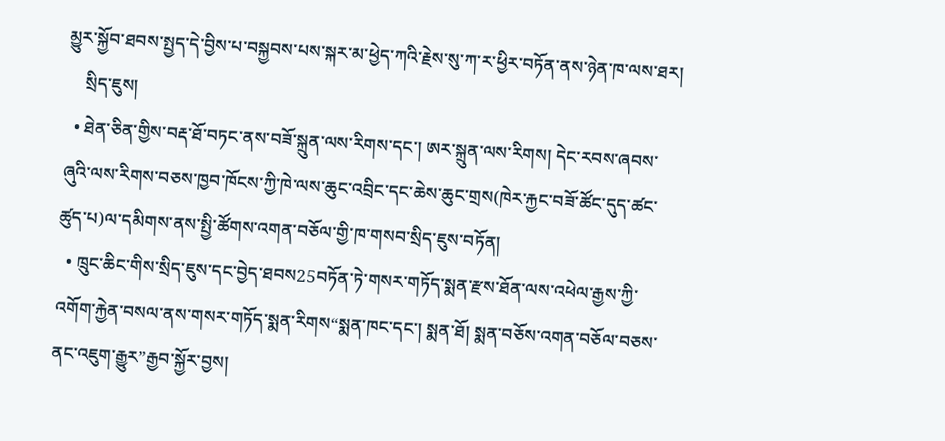མྱུར་སྐྱོབ་ཐབས་སྤྱད་དེ་བྱིས་པ་བསྐྱབས་པས་སྐར་མ་ཕྱེད་ཀའི་རྗེས་སུ་ཀ་ར་ཕྱིར་བཏོན་ནས་ཉེན་ཁ་ལས་ཐར།
    སྲིད་ཇུས།
  • ཐེན་ཅིན་གྱིས་བརྡ་ཐོ་བཏང་ནས་བཟོ་སྐྲུན་ལས་རིགས་དང་། ཨར་སྐྲུན་ལས་རིགས། དེང་རབས་ཞབས་ཞུའི་ལས་རིགས་བཅས་ཁྱབ་ཁོངས་ཀྱི་ཁེ་ལས་ཆུང་འབྲིང་དང་ཆེས་ཆུང་གྲས(ཁེར་རྐྱང་བཟོ་ཚོང་དུད་ཚང་ཚུད་པ)ལ་དམིགས་ནས་སྤྱི་ཚོགས་འགན་བཅོལ་གྱི་ཁ་གསབ་སྲིད་ཇུས་བཏོན།
  • ཁྲུང་ཆིང་གིས་སྲིད་ཇུས་དང་བྱེད་ཐབས25བཏོན་ཏེ་གསར་གཏོད་སྨན་རྫས་ཐོན་ལས་འཕེལ་རྒྱས་ཀྱི་འགོག་རྐྱེན་བསལ་ནས་གསར་གཏོད་སྨན་རིགས“སྨན་ཁང་དང་། སྨན་ཐོ། སྨན་བཅོས་འགན་བཅོལ་བཅས་ནང་འཇུག་རྒྱུར”རྒྱབ་སྐྱོར་བྱས།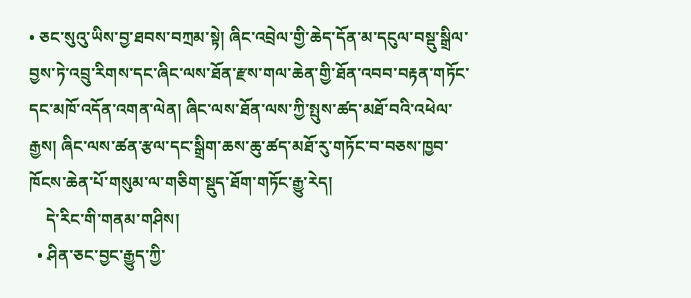• ཅང་སུའུ་ཡིས་བྱ་ཐབས་བཀྲམ་སྟེ། ཞིང་འབྲེལ་གྱི་ཆེད་དོན་མ་དངུལ་བསྡུ་སྒྲིལ་བྱས་ཏེ་འབྲུ་རིགས་དང་ཞིང་ལས་ཐོན་རྫས་གལ་ཆེན་གྱི་ཐོན་འབབ་བརྟན་གཏོང་དང་མཁོ་འདོན་འགན་ལེན། ཞིང་ལས་ཐོན་ལས་ཀྱི་སྤུས་ཚད་མཐོ་བའི་འཕེལ་རྒྱས། ཞིང་ལས་ཚན་རྩལ་དང་སྒྲིག་ཆས་ཆུ་ཚད་མཐོ་རུ་གཏོང་བ་བཅས་ཁྱབ་ཁོངས་ཆེན་པོ་གསུམ་ལ་གཅིག་སྡུད་ཐོག་གཏོང་རྒྱུ་རེད།
    དེ་རིང་གི་གནམ་གཤིས།
  • ཤིན་ཅང་བྱང་རྒྱུད་ཀྱི་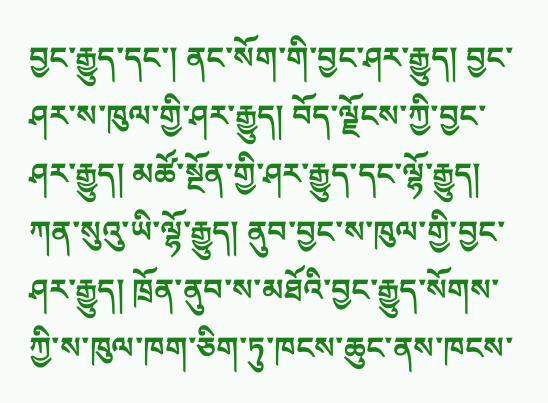བྱང་རྒྱུད་དང་། ནང་སོག་གི་བྱང་ཤར་རྒྱུད། བྱང་ཤར་ས་ཁུལ་གྱི་ཤར་རྒྱུད། བོད་ལྗོངས་ཀྱི་བྱང་ཤར་རྒྱུད། མཚོ་སྔོན་གྱི་ཤར་རྒྱུད་དང་ལྷོ་རྒྱུད། ཀན་སུའུ་ཡི་ལྷོ་རྒྱུད། ནུབ་བྱང་ས་ཁུལ་གྱི་བྱང་ཤར་རྒྱུད། ཁྲོན་ནུབ་ས་མཐོའི་བྱང་རྒྱུད་སོགས་ཀྱི་ས་ཁུལ་ཁག་ཅིག་ཏུ་ཁངས་ཆུང་ནས་ཁངས་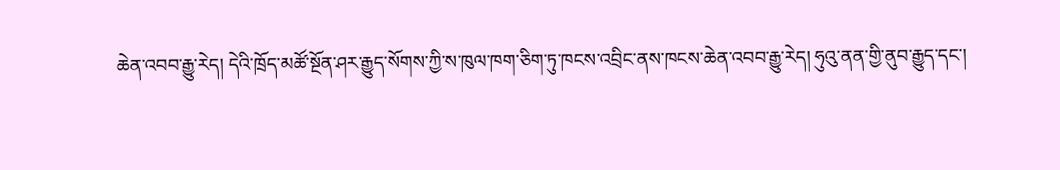ཆེན་འབབ་རྒྱུ་རེད། དེའི་ཁྲོད་མཚོ་སྔོན་ཤར་རྒྱུད་སོགས་ཀྱི་ས་ཁུལ་ཁག་ཅིག་ཏུ་ཁངས་འབྲིང་ནས་ཁངས་ཆེན་འབབ་རྒྱུ་རེད། ཧུའུ་ནན་གྱི་ནུབ་རྒྱུད་དང་།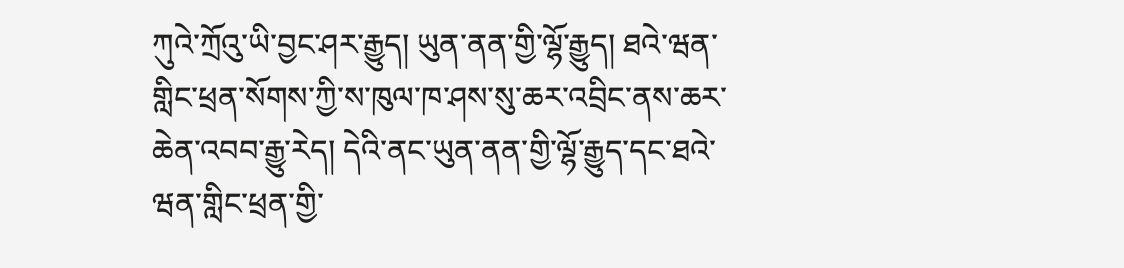ཀུའེ་ཀྲོའུ་ཡི་བྱང་ཤར་རྒྱུད། ཡུན་ནན་གྱི་ལྷོ་རྒྱུད། ཐའེ་ཝན་གླིང་ཕྲན་སོགས་ཀྱི་ས་ཁུལ་ཁ་ཤས་སུ་ཆར་འབྲིང་ནས་ཆར་ཆེན་འབབ་རྒྱུ་རེད། དེའི་ནང་ཡུན་ནན་གྱི་ལྷོ་རྒྱུད་དང་ཐའེ་ཝན་གླིང་ཕྲན་གྱི་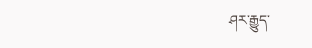ཤར་རྒྱུད་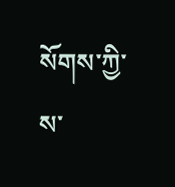སོགས་ཀྱི་ས་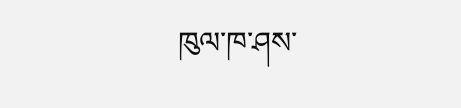ཁུལ་ཁ་ཤས་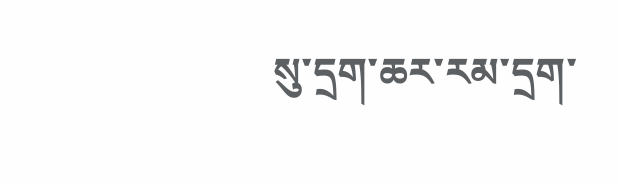སུ་དྲག་ཆར་རམ་དྲག་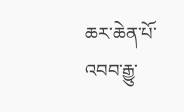ཆར་ཆེན་པོ་འབབ་རྒྱུ་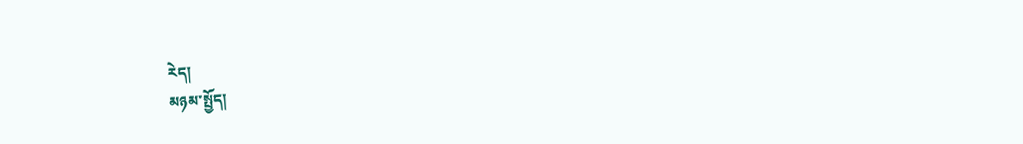རེད།
མཉམ་སྤྱོད།